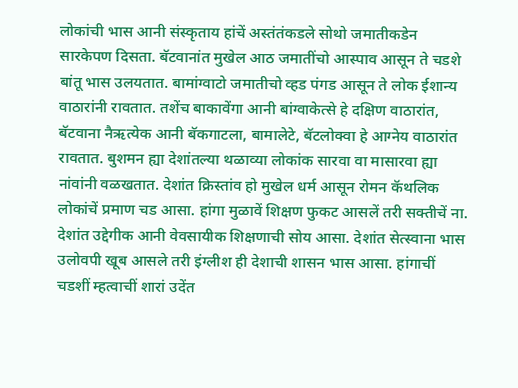लोकांची भास आनी संस्कृताय हांचें अस्तंतंकडले सोथो जमातीकडेन सारकेपण दिसता. बॅटवानांत मुखेल आठ जमातींचो आस्पाव आसून ते चडशे बांतू भास उलयतात. बामांग्वाटो जमातीचो व्हड पंगड आसून ते लोक ईशान्य वाठारांनी रावतात. तशेंच बाकावेंगा आनी बांग्वाकेत्से हे दक्षिण वाठारांत, बॅटवाना नैऋत्येक आनी बॅकगाटला, बामालेटे, बॅटलोक्वा हे आग्नेय वाठारांत रावतात. बुशमन ह्या देशांतल्या थळाव्या लोकांक सारवा वा मासारवा ह्या नांवांनी वळखतात. देशांत क्रिस्तांव हो मुखेल धर्म आसून रोमन कॅथलिक लोकांचें प्रमाण चड आसा. हांगा मुळावें शिक्षण फुकट आसलें तरी सक्तीचें ना. देशांत उद्देगीक आनी वेवसायीक शिक्षणाची सोय आसा. देशांत सेत्स्वाना भास उलोवपी खूब आसले तरी इंग्लीश ही देशाची शासन भास आसा. हांगाचीं चडशीं म्हत्वाचीं शारां उदेंत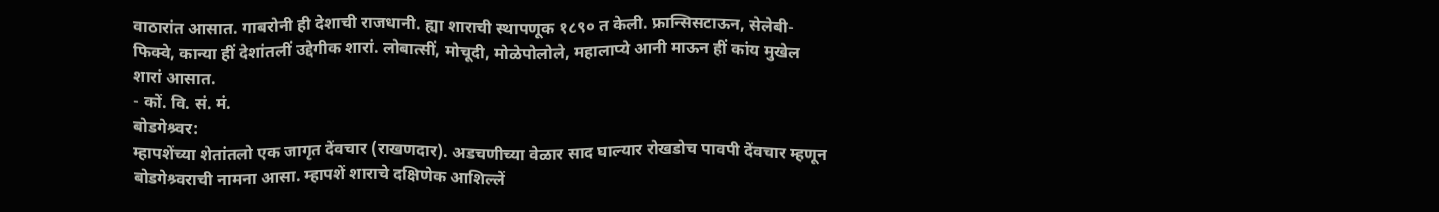वाठारांत आसात. गाबरोनी ही देशाची राजधानी. ह्या शाराची स्थापणूक १८९० त केली. फ्रान्सिसटाऊन, सेलेबी-फिक्वे, कान्या हीं देशांतलीं उद्देगीक शारां. लोबात्सीं, मोचूदी, मोळेपोलोले, महालाप्ये आनी माऊन हीं कांय मुखेल शारां आसात.
- कों. वि. सं. मं.
बोडगेश्र्वर:
म्हापशेंच्या शेतांतलो एक जागृत देंवचार (राखणदार). अडचणीच्या वेळार साद घाल्यार रोखडोच पावपी देंवचार म्हणून बोडगेश्र्वराची नामना आसा. म्हापशें शाराचे दक्षिणेक आशिल्लें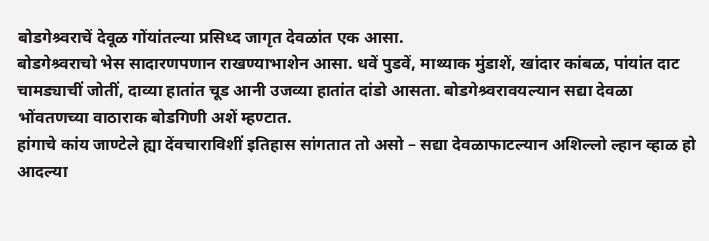बोडगेश्र्वराचें देवूळ गोंयांतल्या प्रसिध्द जागृत देवळांत एक आसा.
बोडगेश्र्वराचो भेस सादारणपणान राखण्याभाशेन आसा. धवें पुडवें, माथ्याक मुंडाशें, खांदार कांबळ, पांयांत दाट चामड्याचीं जोतीं, दाव्या हातांत चूड आनी उजव्या हातांत दांडो आसता. बोडगेश्र्वरावयल्यान सद्या देवळा भोंवतणच्या वाठाराक बोडगिणी अशें म्हण्टात.
हांगाचे कांय जाण्टेले ह्या देंवचाराविशीं इतिहास सांगतात तो असो – सद्या देवळाफाटल्यान अशिल्लो ल्हान व्हाळ हो आदल्या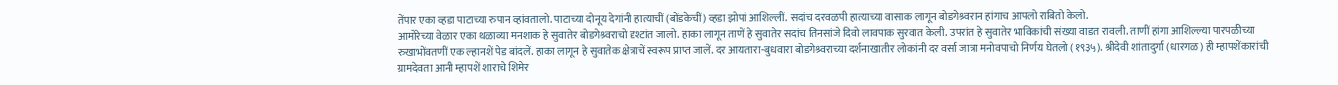तेंपार एका व्हडा पाटाच्या रुपान व्हांवतालो. पाटाच्या दोनूय देगांनी हात्याचीं (बोंडकेचीं) व्हडा झोपां आशिल्लीं. सदांच दरवळपी हात्याच्या वासाक लागून बोडगेश्र्वरान हांगाच आपलो राबितो केलो.
आमोरेच्या वेळार एका थळाव्या मनशाक हे सुवातेर बोडगेश्र्वराचो दृश्टांत जालो. हाका लागून ताणें हे सुवातेर सदांच तिनसांजे दिवो लावपाक सुरवात केली. उपरांत हे सुवातेर भाविकांची संख्या वाडत रावली. ताणीं हांगा आशिल्ल्या पारपळीच्या रुखाभोंवतणीं एक ल्हानशें पेड बांदलें. हाका लागून हे सुवातेक क्षेत्राचें स्वरूप प्राप्त जालें. दर आयतारा-बुधवारा बोडगेश्र्वराच्या दर्शनाखातीर लोकांनी दर वर्सा जात्रा मनोवपाचो निर्णय घेतलो (१९३५). श्रीदेवी शांतादुर्गा (धारगळ) ही म्हापशेंकारांची ग्रामदेवता आनी म्हापशें शाराचे शिमेर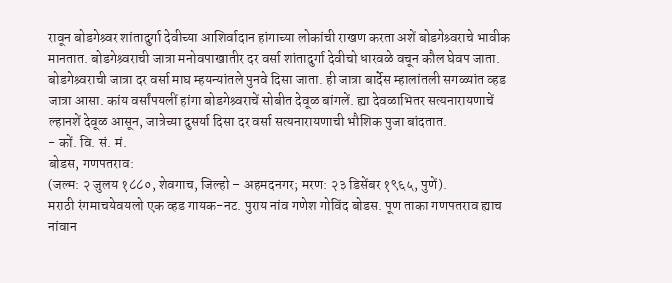रावून बोडगेश्र्वर शांतादुर्गा देवीच्या आशिर्वादान हांगाच्या लोकांची राखण करता अशें बोडगेश्र्वराचे भावीक मानतात. बोडगेश्र्वराची जात्रा मनोवपाखातीर दर वर्सा शांतादुर्गा देवीचो धारवळे वचून कौल घेवप जाता. बोडगेश्र्वराची जात्रा दर वर्सा माघ म्हयन्यांतले पुनवे दिसा जाता. ही जात्रा बार्देस म्हालांतली सगळ्यांत व्हड जात्रा आसा. कांय वर्सांपयलीं हांगा बोडगेश्र्वराचें सोबीत देवूळ बांगलें. ह्या देवळाभितर सत्यनारायणाचें ल्हानशें देवूळ आसून, जात्रेच्या दुसर्या दिसा दर वर्सा सत्यनारायणाची भौशिक पुजा बांदतात.
- कों. वि. सं. मं.
बोडस, गणपतराव:
(जल्म: २ जुलय १८८०, शेवगाच, जिल्हो – अहमदनगर; मरण: २३ डिसेंबर १९६५, पुणें).
मराठी रंगमाचयेवयलो एक व्हड गायक-नट. पुराय नांव गणेश गोविंद बोडस. पूण ताका गणपतराव ह्याच नांवान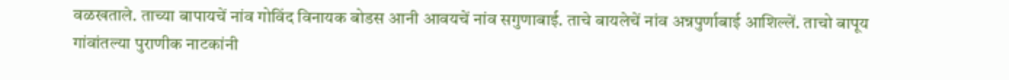वळखताले. ताच्या बापायचें नांव गोविंद विनायक बोडस आनी आवयचें नांव सगुणाबाई. ताचे बायलेचें नांव अन्नपुर्णाबाई आशिल्लें. ताचो बापूय गांवांतल्या पुराणीक नाटकांनी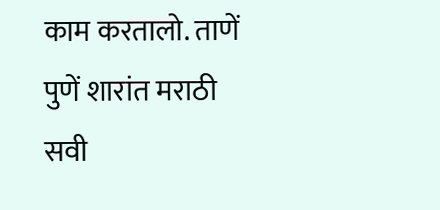काम करतालो. ताणें पुणें शारांत मराठी सवी